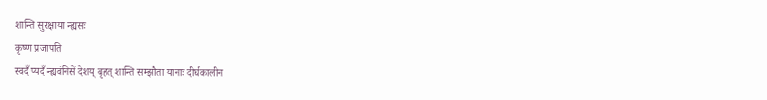शान्ति सुरक्षाया न्ह्यसः
कृष्ण प्रजापति
स्वदँ प्यदँ न्ह्यवंनिसें देशय् बृहत् शान्ति सम्झौता यानाः दीर्घकालीन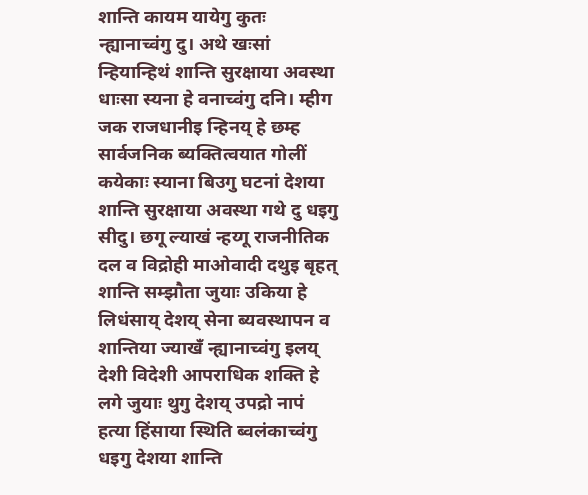शान्ति कायम यायेगु कुतः न्ह्यानाच्वंगु दु। अथे खःसां न्हियान्हिथं शान्ति सुरक्षाया अवस्था धाःसा स्यना हे वनाच्वंगु दनि। म्हीग जक राजधानीइ न्हिनय् हे छम्ह सार्वजनिक ब्यक्तित्वयात गोलीं कयेकाः स्याना बिउगु घटनां देशया शान्ति सुरक्षाया अवस्था गथे दु धइगु सीदु। छगू ल्याखं न्हय्गू राजनीतिक दल व विद्रोही माओवादी दथुइ बृहत् शान्ति सम्झौता जुयाः उकिया हे लिधंसाय् देशय् सेना ब्यवस्थापन व शान्तिया ज्याखँ न्ह्यानाच्वंगु इलय् देशी विदेशी आपराधिक शक्ति हे लगे जुयाः थुगु देशय् उपद्रो नापं हत्या हिंसाया स्थिति ब्वलंकाच्वंगु धइगु देशया शान्ति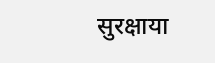सुरक्षाया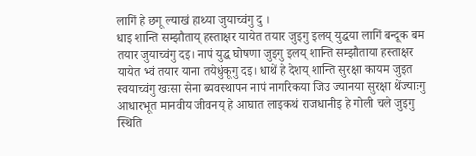लागिं हे छगू ल्याखं हाथ्या जुयाच्वंगु दु ।
धाइ शान्ति सम्झौताय् हस्ताक्षर यायेत तयार जुइगु इलय् युद्धया लागिं बन्दूक बम तयार जुयाच्वंगु दइ। नापं युद्ध घोषणा जुइगु इलय् शान्ति सम्झौताया हस्ताक्षर यायेत भ्वं तयार याना तयेधुंकूगु दइ। धाथें हे देशय् शान्ति सुरक्षा कायम जुइत स्वयाच्वंगु खःसा सेना ब्यवस्थापन नापं नागरिकया जिउ ज्यानया सुरक्षा थेंज्याःगु आधारभूत मानवीय जीवनय् हे आघात लाइकथं राजधानीइ हे गोली चले जुइगु स्थिति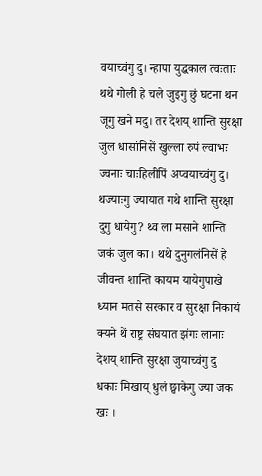वयाच्वंगु दु। न्हापा युद्धकाल त्वःताः थथे गोली हे चले जुइगु छुं घटना थन जूगु खने मदु। तर देशय् शान्ति सुरक्षा जुल धासांनिसें खुल्ला रुपं ल्वाभः ज्वनाः चाःहिलीपिं अप्वयाच्वंगु दु। थज्याःगु ज्यायात गथे शान्ति सुरक्षा दुगु धायेगु? थ्व ला मसाने शान्ति जकं जुल का। थथे दुनुगलंनिसें हे जीवन्त शान्ति कायम यायेगुपाखे ध्यान मतसे सरकार व सुरक्षा निकायं क्यने थें राष्ट्र संघयात झंगः लानाः देशय् शान्ति सुरक्षा जुयाच्वंगु दु धकाः मिखाय् धुलं छ्वाकेगु ज्या जक खः ।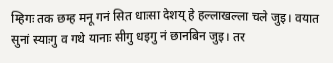म्हिगः तक छम्ह मनू गनं सित धाःसा देशय् हे हल्लाखल्ला चले जुइ। वयात सुनां स्याःगु व गथे यानाः सीगु धइगु नं छानबिन जुइ। तर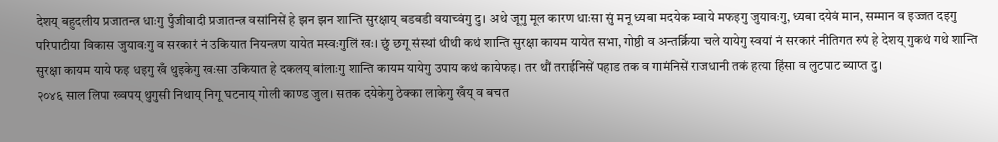देशय् बहुदलीय प्रजातन्त्र धाःगु पुँजीवादी प्रजातन्त्र वसांनिसें हे झन झन शान्ति सुरक्षाय् बडबडी वयाच्वंगु दु। अथे जूगु मूल कारण धाःसा सुं मनू ध्यबा मदयेक म्वाये मफइगु जुयावःगु, ध्यबा दयेवं मान, सम्मान व इज्जत दइगु परिपाटीया विकास जुयावःगु व सरकारं नं उकियात नियन्त्रण यायेत मस्वःगुलिं खः। छुं छगू संस्थां थीथी कथं शान्ति सुरक्षा कायम यायेत सभा, गोष्ठी व अन्तर्क्रिया चले यायेगु स्वयां नं सरकारं नीतिगत रुपं हे देशय् गुकथं गथे शान्ति सुरक्षा कायम याये फइ धइगु खँ थुइकेगु खःसा उकियात हे दकलय् बांलाःगु शान्ति कायम यायेगु उपाय कथं कायेफइ। तर थौं तराईनिसें पहाड तक व गामंनिसें राजधानी तकं हत्या हिंसा व लुटपाट ब्याप्त दु।
२०४६ साल लिपा ख्वपय् थुगुसी निथाय् निगू घटनाय् गोली काण्ड जुल। सतक दयेकेगु ठेक्का लाकेगु खँय् व बचत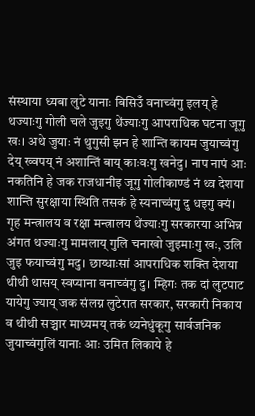संस्थाया ध्यबा लुटे यानाः बिसिउँ वनाच्वंगु इलय् हे थज्याःगु गोली चले जुइगु थेंज्याःगु आपराधिक घटना जूगु खः। अथे जुयाः नं थुगुसी झन हे शान्ति कायम जुयाच्वंगु देय् ख्वपय् नं अशान्तिं बाय् काःवःगु खनेदु। नाप नापं आः नकतिनि हे जक राजधानीइ जूगु गोलीकाण्डं नं थ्व देशया शान्ति सुरक्षाया स्थिति तसकं हे स्यनाच्वंगु दु धइगु क्यं। गृह मन्त्रालय व रक्षा मन्त्रालय थेंज्याःगु सरकारया अभिन्न अंगत थज्याःगु मामलाय् गुलि चनाखो जुइमाःगु खः, उलि जुइ फयाच्वंगु मदु। छाय्धाःसां आपराधिक शक्ति देशया थीथी थासय् स्वप्याना वनाच्वंगु दु। म्हिगः तक दां लुटपाट यायेगु ज्याय् जक संलग्न लुटेरात सरकार, सरकारी निकाय व थीथी सञ्चार माध्यमय् तकं थ्यनेधुंकूगु सार्वजनिक जुयाच्वंगुलिं यानाः आः उमित लिकाये हे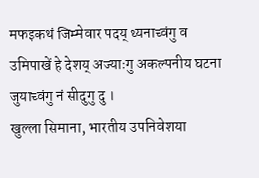मफइकथं जिम्मेवार पदय् थ्यनाच्वंगु व उमिपाखें हे देशय् अज्याःगु अकल्पनीय घटना जुयाच्वंगु नं सीदुगु दु ।
खुल्ला सिमाना, भारतीय उपनिवेशया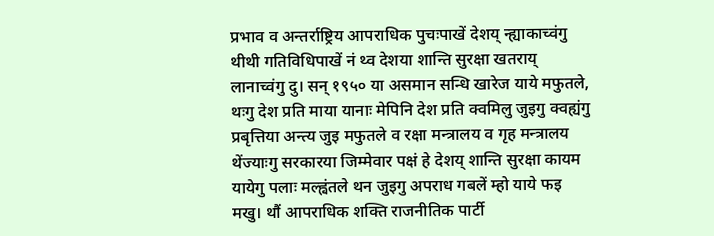प्रभाव व अन्तर्राष्ट्रिय आपराधिक पुचःपाखें देशय् न्ह्याकाच्वंगु थीथी गतिविधिपाखें नं थ्व देशया शान्ति सुरक्षा खतराय् लानाच्वंगु दु। सन् १९५० या असमान सन्धि खारेज याये मफुतले, थःगु देश प्रति माया यानाः मेपिनि देश प्रति क्वमिलु जुइगु क्वह्यंगु प्रबृत्तिया अन्त्य जुइ मफुतले व रक्षा मन्त्रालय व गृह मन्त्रालय थेंज्याःगु सरकारया जिम्मेवार पक्षं हे देशय् शान्ति सुरक्षा कायम यायेगु पलाः मल्ह्वंतले थन जुइगु अपराध गबलें म्हो याये फइ मखु। थौं आपराधिक शक्ति राजनीतिक पार्टी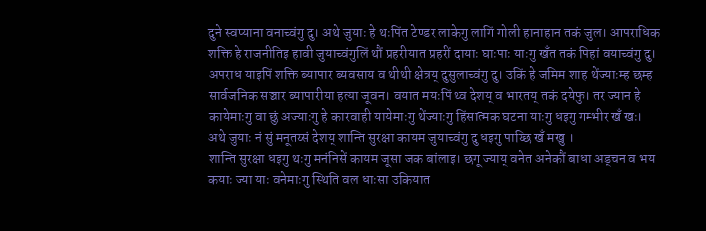दुने स्वप्याना वनाच्वंगु दु। अथे जुयाः हे थःपिंत टेण्डर लाकेगु लागिं गोली हानाहान तकं जुल। आपराधिक शक्ति हे राजनीतिइ हावी जुयाच्वंगुलिं थौं प्रहरीयात प्रहरीं दायाः घाःपाः याःगु खँत तकं पिहां वयाच्वंगु दु। अपराध याइपिं शक्ति ब्यापार ब्यवसाय व थीथी क्षेत्रय् दुसुलाच्वंगु दु। उकिं हे जमिम शाह थेंज्याःम्ह छम्ह सार्वजनिक सञ्चार ब्यापारीया हत्या जूवन। वयात मयःपिं थ्व देशय् व भारतय् तकं दयेफु। तर ज्यान हे कायेमाःगु वा छुं अज्याःगु हे कारवाही यायेमाःगु थेंज्याःगु हिंसात्मक घटना याःगु धइगु गम्भीर खँ खः। अथे जुयाः नं सुं मनूतय्सं देशय् शान्ति सुरक्षा कायम जुयाच्वंगु दु धइगु पाय्छि खँ मखु ।
शान्ति सुरक्षा धइगु थःगु मनंनिसें कायम जूसा जक बांलाइ। छगू ज्याय् वनेत अनेकौं बाधा अड्चन व भय कयाः ज्या याः वनेमाःगु स्थिति वल धाःसा उकियात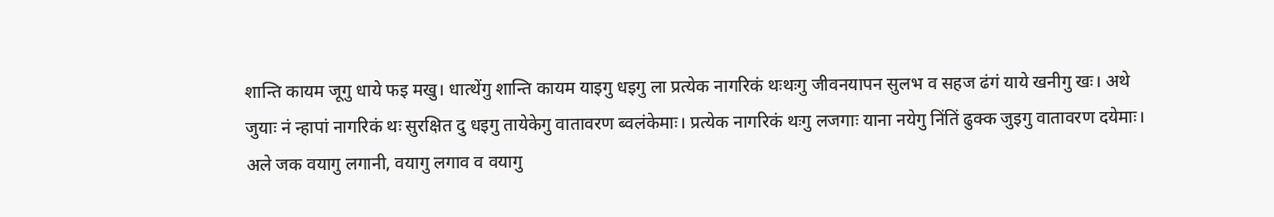शान्ति कायम जूगु धाये फइ मखु। धात्थेंगु शान्ति कायम याइगु धइगु ला प्रत्येक नागरिकं थःथःगु जीवनयापन सुलभ व सहज ढंगं याये खनीगु खः। अथे जुयाः नं न्हापां नागरिकं थः सुरक्षित दु धइगु तायेकेगु वातावरण ब्वलंकेमाः। प्रत्येक नागरिकं थःगु लजगाः याना नयेगु निंतिं ढुक्क जुइगु वातावरण दयेमाः। अले जक वयागु लगानी, वयागु लगाव व वयागु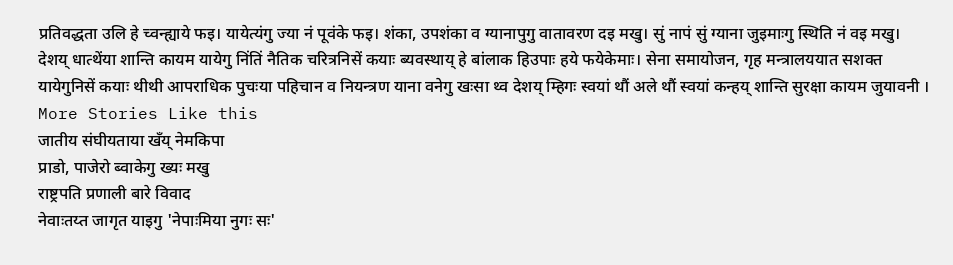प्रतिवद्धता उलि हे च्वन्ह्याये फइ। यायेत्यंगु ज्या नं पूवंके फइ। शंका, उपशंका व ग्यानापुगु वातावरण दइ मखु। सुं नापं सुं ग्याना जुइमाःगु स्थिति नं वइ मखु। देशय् धात्थेंया शान्ति कायम यायेगु निंतिं नैतिक चरित्रनिसें कयाः ब्यवस्थाय् हे बांलाक हिउपाः हये फयेकेमाः। सेना समायोजन, गृह मन्त्रालययात सशक्त यायेगुनिसें कयाः थीथी आपराधिक पुचःया पहिचान व नियन्त्रण याना वनेगु खःसा थ्व देशय् म्हिगः स्वयां थौं अले थौं स्वयां कन्हय् शान्ति सुरक्षा कायम जुयावनी ।
More Stories Like this
जातीय संघीयताया खँय् नेमकिपा
प्राडो, पाजेरो ब्वाकेगु ख्यः मखु
राष्ट्रपति प्रणाली बारे विवाद
नेवाःतय्त जागृत याइगु 'नेपाःमिया नुगः सः'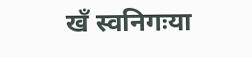खँ स्वनिगःया